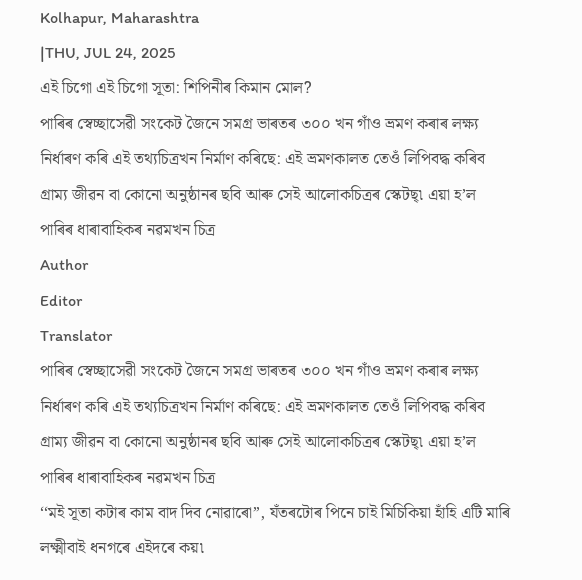Kolhapur, Maharashtra
|THU, JUL 24, 2025
এই চিগো এই চিগো সূতা: শিপিনীৰ কিমান মোল?
পাৰিৰ স্বেচ্ছাসেৱী সংকেট জৈনে সমগ্ৰ ভাৰতৰ ৩০০ খন গাঁও ভ্ৰমণ কৰাৰ লক্ষ্য নিৰ্ধাৰণ কৰি এই তথ্যচিত্ৰখন নিৰ্মাণ কৰিছে: এই ভ্ৰমণকালত তেওঁ লিপিবদ্ধ কৰিব গ্ৰাম্য জীৱন বা কোনো অনুষ্ঠানৰ ছবি আৰু সেই আলোকচিত্ৰৰ স্কেটছ্৷ এয়া হ’ল পাৰিৰ ধাৰাবাহিকৰ নৱমখন চিত্ৰ
Author
Editor
Translator
পাৰিৰ স্বেচ্ছাসেৱী সংকেট জৈনে সমগ্ৰ ভাৰতৰ ৩০০ খন গাঁও ভ্ৰমণ কৰাৰ লক্ষ্য নিৰ্ধাৰণ কৰি এই তথ্যচিত্ৰখন নিৰ্মাণ কৰিছে: এই ভ্ৰমণকালত তেওঁ লিপিবদ্ধ কৰিব গ্ৰাম্য জীৱন বা কোনো অনুষ্ঠানৰ ছবি আৰু সেই আলোকচিত্ৰৰ স্কেটছ্৷ এয়া হ’ল পাৰিৰ ধাৰাবাহিকৰ নৱমখন চিত্ৰ
‘‘মই সূতা কটাৰ কাম বাদ দিব নোৱাৰো’’, যঁতৰটোৰ পিনে চাই মিচিকিয়া হাঁহি এটি মাৰি লক্ষ্মীবাই ধনগৰে এইদৰে কয়৷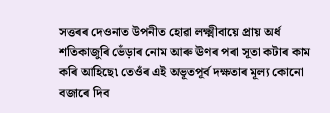সত্তৰৰ দেওনাত উপনীত হোৱা লক্ষ্মীবায়ে প্ৰায় অৰ্ধ শতিকাজুৰি ভেঁড়াৰ নোম আৰু ঊণৰ পৰা সূতা কটাৰ কাম কৰি আহিছে৷ তেওঁৰ এই অভূতপূৰ্ব দক্ষতাৰ মূল্য কোনো বজাৰে দিব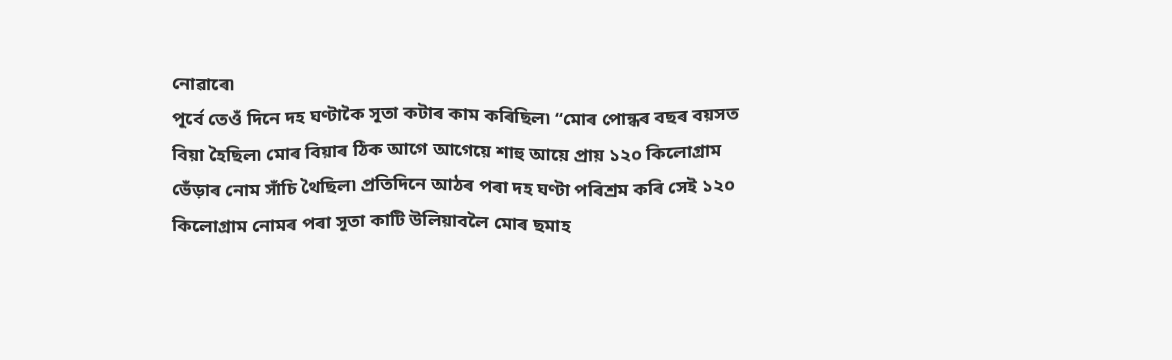নোৱাৰে৷
পূৰ্বে তেওঁ দিনে দহ ঘণ্টাকৈ সূতা কটাৰ কাম কৰিছিল৷ ‘‘মোৰ পোন্ধৰ বছৰ বয়সত বিয়া হৈছিল৷ মোৰ বিয়াৰ ঠিক আগে আগেয়ে শাহু আয়ে প্ৰায় ১২০ কিলোগ্ৰাম ভেঁড়াৰ নোম সাঁচি থৈছিল৷ প্ৰতিদিনে আঠৰ পৰা দহ ঘণ্টা পৰিশ্ৰম কৰি সেই ১২০ কিলোগ্ৰাম নোমৰ পৰা সূতা কাটি উলিয়াবলৈ মোৰ ছমাহ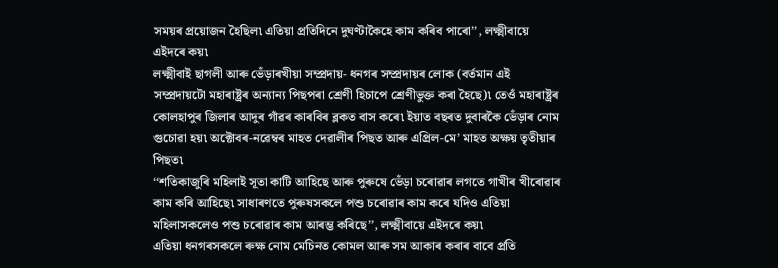সময়ৰ প্ৰয়োজন হৈছিল৷ এতিয়া প্ৰতিদিনে দুঘণ্টাকৈহে কাম কৰিব পাৰো’’, লক্ষ্মীবায়ে এইদৰে কয়৷
লক্ষ্মীবাই ছাগলী আৰু ভেঁড়াৰখীয়া সম্প্ৰদায়- ধনগৰ সম্প্ৰদায়ৰ লোক (বৰ্তমান এই সম্প্ৰদায়টো মহাৰাষ্ট্ৰৰ অন্যান্য পিছপৰা শ্ৰেণী হিচাপে শ্ৰেণীভুক্ত কৰা হৈছে)৷ তেওঁ মহাৰাষ্ট্ৰৰ কোলহাপুৰ জিলাৰ আদুৰ গাঁৱৰ কাৰবিৰ ব্লকত বাস কৰে৷ ইয়াত বছৰত দুবাৰকৈ ভেঁড়াৰ নোম গুচোৱা হয়৷ অক্টোবৰ-নৱেম্বৰ মাহত দেৱালীৰ পিছত আৰু এপ্ৰিল-মে’ মাহত অক্ষয় তৃতীয়াৰ পিছত৷
‘‘শতিকাজুৰি মহিলাই সূতা কাটি আহিছে আৰু পুৰুষে ভেঁড়া চৰোৱাৰ লগতে গাখীৰ খীৰোৱাৰ কাম কৰি আহিছে৷ সাধাৰণতে পুৰুষসকলে পশু চৰোৱাৰ কাম কৰে যদিও এতিয়া মহিলাসকলেও পশু চৰোৱাৰ কাম আৰম্ভ কৰিছে’’, লক্ষ্মীবায়ে এইদৰে কয়৷
এতিয়া ধনগৰসকলে ৰুক্ষ নোম মেচিনত কোমল আৰু সম আকাৰ কৰাৰ বাবে প্ৰতি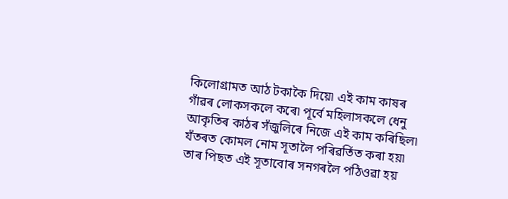কিলোগ্ৰামত আঠ টকাকৈ দিয়ে৷ এই কাম কাষৰ গাঁৱৰ লোকসকলে কৰে৷ পূৰ্বে মহিলাসকলে ধেনু আকৃতিৰ কাঠৰ সঁজুলিৰে নিজে এই কাম কৰিছিল৷
যঁতৰত কোমল নোম সূতালৈ পৰিৱৰ্তিত কৰা হয়৷ তাৰ পিছত এই সূতাবোৰ সনগৰলৈ পঠিওৱা হয়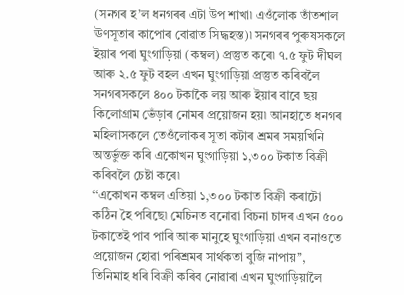(সনগৰ হ’ল ধনগৰৰ এটা উপ শাখা৷ এওঁলোক তাঁতশাল ঊণসূতাৰ কাপোৰ বোৱাত সিদ্ধহস্ত)৷ সনগৰৰ পুৰুষসকলে ইয়াৰ পৰা ঘুংগাড়িয়া (কম্বল) প্ৰস্তুত কৰে৷ ৭.৫ ফুট দীঘল আৰু ২.৫ ফুট বহল এখন ঘুংগাড়িয়া প্ৰস্তুত কৰিবলৈ সনগৰসকলে ৪০০ টকাকৈ লয় আৰু ইয়াৰ বাবে ছয় কিলোগ্ৰাম ভেঁড়াৰ নোমৰ প্ৰয়োজন হয়৷ আনহাতে ধনগৰ মহিলাসকলে তেওঁলোকৰ সূতা কটাৰ শ্ৰমৰ সময়খিনি অন্তৰ্ভুক্ত কৰি একোখন ঘুংগাড়িয়া ১,৩০০ টকাত বিক্ৰী কৰিবলৈ চেষ্টা কৰে৷
‘‘একোখন কম্বল এতিয়া ১,৩০০ টকাত বিক্ৰী কৰাটো কঠিন হৈ পৰিছে৷ মেচিনত বনোৱা বিচনা চাদৰ এখন ৫০০ টকাতেই পাব পাৰি আৰু মানুহে ঘুংগাড়িয়া এখন বনাওতে প্ৰয়োজন হোৱা পৰিশ্ৰমৰ সাৰ্থকতা বুজি নাপায়’’, তিনিমাহ ধৰি বিক্ৰী কৰিব নোৱাৰা এখন ঘুংগাড়িয়ালৈ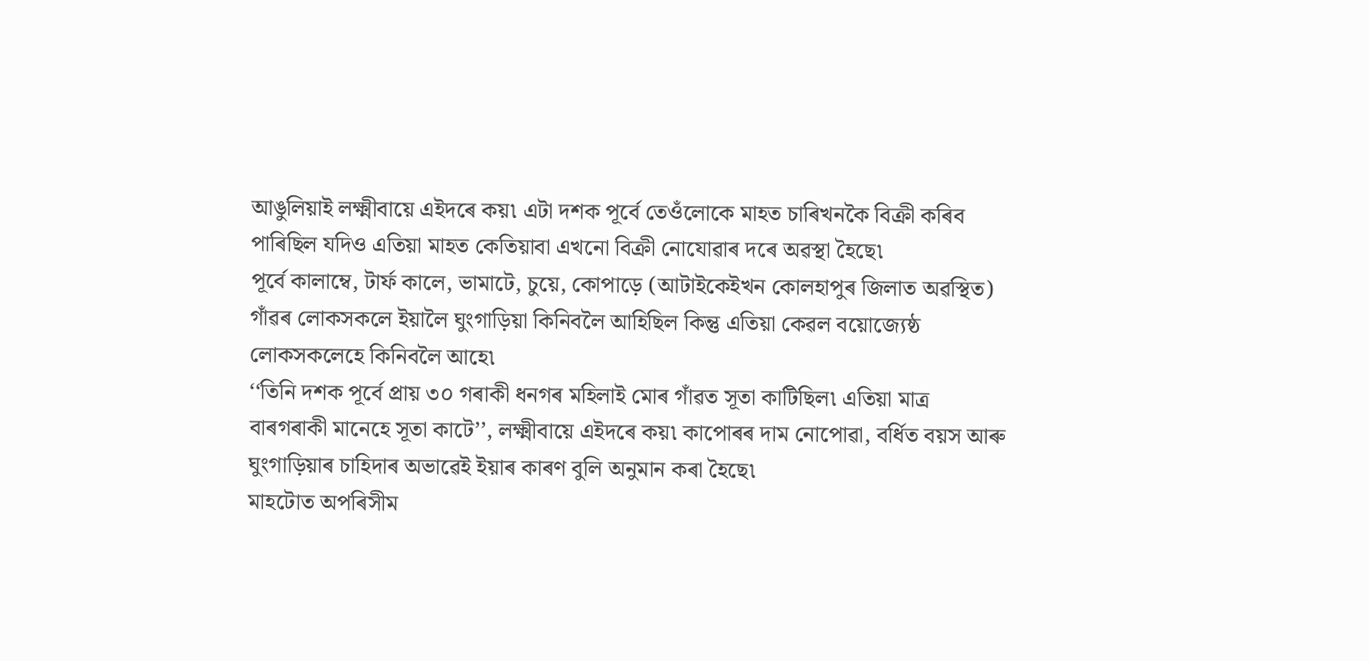আঙুলিয়াই লক্ষ্মীবায়ে এইদৰে কয়৷ এটা দশক পূৰ্বে তেওঁলোকে মাহত চাৰিখনকৈ বিক্ৰী কৰিব পাৰিছিল যদিও এতিয়া মাহত কেতিয়াবা এখনো বিক্ৰী নোযোৱাৰ দৰে অৱস্থা হৈছে৷
পূৰ্বে কালাম্বে, টাৰ্ফ কালে, ভামাটে, চুয়ে, কোপাড়ে (আটাইকেইখন কোলহাপুৰ জিলাত অৱস্থিত) গাঁৱৰ লোকসকলে ইয়ালৈ ঘুংগাড়িয়া কিনিবলৈ আহিছিল কিন্তু এতিয়া কেৱল বয়োজ্যেষ্ঠ লোকসকলেহে কিনিবলৈ আহে৷
‘‘তিনি দশক পূৰ্বে প্ৰায় ৩০ গৰাকী ধনগৰ মহিলাই মোৰ গাঁৱত সূতা কাটিছিল৷ এতিয়া মাত্ৰ বাৰগৰাকী মানেহে সূতা কাটে’’, লক্ষ্মীবায়ে এইদৰে কয়৷ কাপোৰৰ দাম নোপোৱা, বৰ্ধিত বয়স আৰু ঘুংগাড়িয়াৰ চাহিদাৰ অভাৱেই ইয়াৰ কাৰণ বুলি অনুমান কৰা হৈছে৷
মাহটোত অপৰিসীম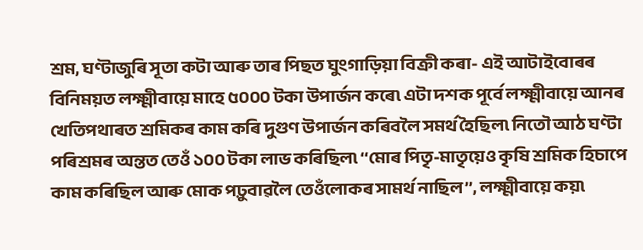শ্ৰম, ঘণ্টাজুৰি সূতা কটা আৰু তাৰ পিছত ঘুংগাড়িয়া বিক্ৰী কৰা- এই আটাইবোৰৰ বিনিময়ত লক্ষ্মীবায়ে মাহে ৫০০০ টকা উপাৰ্জন কৰে৷ এটা দশক পূৰ্বে লক্ষ্মীবায়ে আনৰ খেতিপথাৰত শ্ৰমিকৰ কাম কৰি দুগুণ উপাৰ্জন কৰিবলৈ সমৰ্থ হৈছিল৷ নিতৌ আঠ ঘণ্টা পৰিশ্ৰমৰ অন্তত তেওঁ ১০০ টকা লাভ কৰিছিল৷ ‘‘মোৰ পিতৃ-মাতৃয়েও কৃষি শ্ৰমিক হিচাপে কাম কৰিছিল আৰু মোক পঢ়ুবাৱলৈ তেওঁলোকৰ সামৰ্থ নাছিল’’, লক্ষ্মীবায়ে কয়৷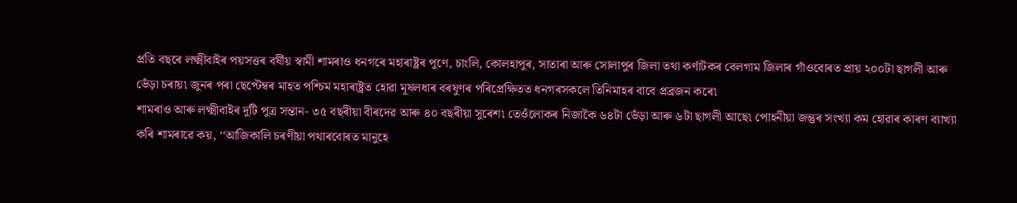প্ৰতি বছৰে লক্ষ্মীবাইৰ পয়সত্তৰ বৰ্ষীয় স্বামী শামৰাও ধনগৰে মহাৰাষ্ট্ৰৰ পুণে, চাংলি, কোলহাপুৰ, সাতাৰা আৰু সোলাপুৰ জিলা তথা কৰ্ণাটকৰ বেলগাম জিলাৰ গাঁওবোৰত প্ৰায় ২০০টা ছাগলী আৰু ভেঁড়া চৰায়৷ জুনৰ পৰা ছেপ্টেম্বৰ মাহত পশ্চিম মহাৰাষ্ট্ৰত হোৱা মূষলধাৰ বৰষুণৰ পৰিপ্ৰেক্ষিতত ধনগৰসকলে তিনিমাহৰ বাবে প্ৰব্ৰজন কৰে৷
শামৰাও আৰু লক্ষ্মীবাইৰ দুটি পুত্ৰ সন্তান- ৩৫ বছৰীয়া বীৰদেৱ আৰু ৪০ বছৰীয়া সুৰেশ৷ তেওঁলোকৰ নিজাকৈ ৬৪টা ভেঁড়া আৰু ৬টা ছাগলী আছে৷ পোহনীয়া জন্তুৰ সংখ্যা কম হোৱাৰ কাৰণ ব্যাখ্যা কৰি শামৰাৱে কয়, ‘‘আজিকালি চৰণীয়া পথাৰবোৰত মানুহে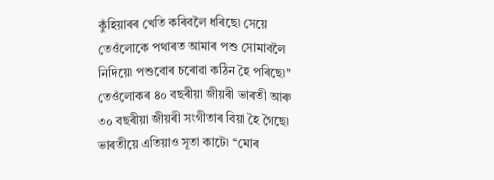কুঁহিয়াৰৰ খেতি কৰিবলৈ ধৰিছে৷ সেয়ে তেওঁলোকে পথাৰত আমাৰ পশু সোমাবলৈ নিদিয়ে৷ পশুবোৰ চৰোৱা কঠিন হৈ পৰিছে৷’’
তেওঁলোকৰ ৪০ বছৰীয়া জীয়ৰী ভাৰতী আৰু ৩০ বছৰীয়া জীয়ৰী সংগীতাৰ বিয়া হৈ গৈছে৷ ভাৰতীয়ে এতিয়াও সূতা কাটে৷ ‘‘মোৰ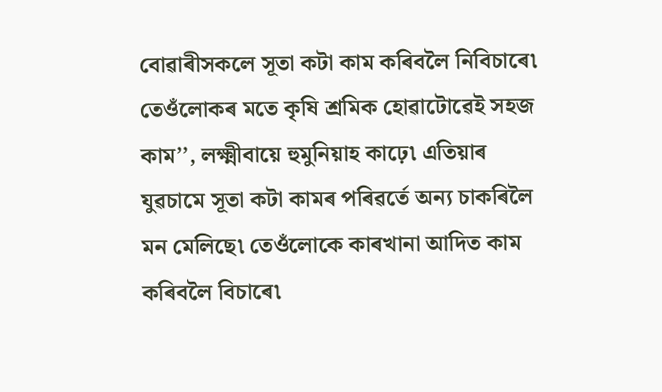বোৱাৰীসকলে সূতা কটা কাম কৰিবলৈ নিবিচাৰে৷ তেওঁলোকৰ মতে কৃষি শ্ৰমিক হোৱাটোৱেই সহজ কাম’’, লক্ষ্মীবায়ে হুমুনিয়াহ কাঢ়ে৷ এতিয়াৰ যুৱচামে সূতা কটা কামৰ পৰিৱৰ্তে অন্য চাকৰিলৈ মন মেলিছে৷ তেওঁলোকে কাৰখানা আদিত কাম কৰিবলৈ বিচাৰে৷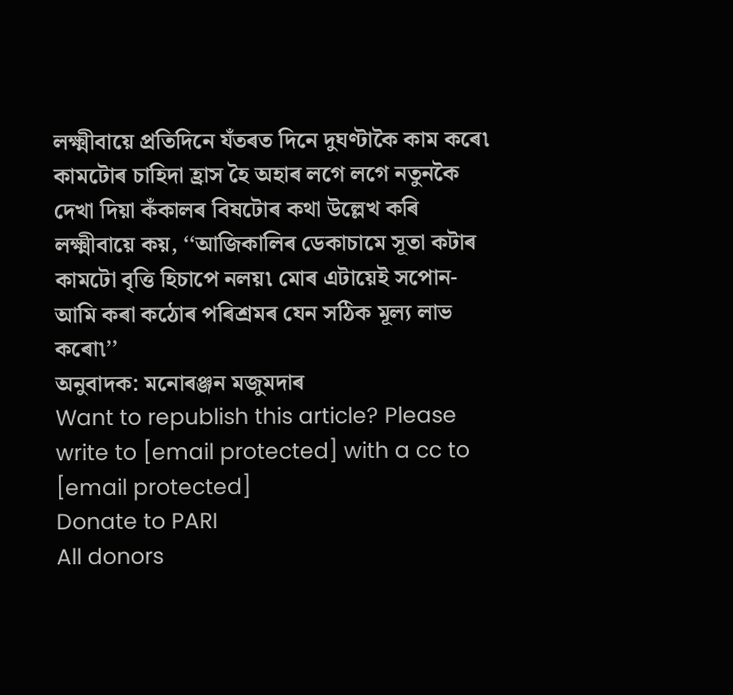লক্ষ্মীবায়ে প্ৰতিদিনে যঁতৰত দিনে দুঘণ্টাকৈ কাম কৰে৷ কামটোৰ চাহিদা হ্ৰাস হৈ অহাৰ লগে লগে নতুনকৈ দেখা দিয়া কঁকালৰ বিষটোৰ কথা উল্লেখ কৰি লক্ষ্মীবায়ে কয়, ‘‘আজিকালিৰ ডেকাচামে সূতা কটাৰ কামটো বৃত্তি হিচাপে নলয়৷ মোৰ এটায়েই সপোন- আমি কৰা কঠোৰ পৰিশ্ৰমৰ যেন সঠিক মূল্য লাভ কৰো৷’’
অনুবাদক: মনোৰঞ্জন মজুমদাৰ
Want to republish this article? Please write to [email protected] with a cc to [email protected]
Donate to PARI
All donors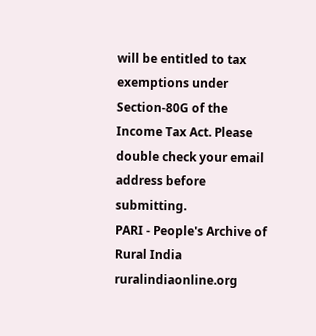will be entitled to tax exemptions under Section-80G of the Income Tax Act. Please double check your email address before submitting.
PARI - People's Archive of Rural India
ruralindiaonline.org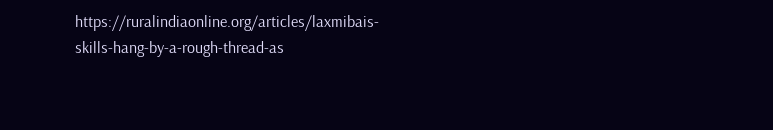https://ruralindiaonline.org/articles/laxmibais-skills-hang-by-a-rough-thread-as